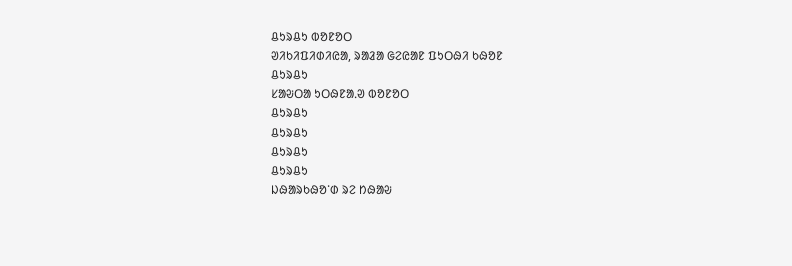ᱪᱩᱨᱪᱩ ᱵᱚᱱᱚᱛ
ᱣᱤᱠᱤᱯᱤᱰᱤᱭᱟ, ᱨᱟᱲᱟ ᱜᱮᱭᱟᱱ ᱯᱩᱛᱷᱤ ᱠᱷᱚᱱ
ᱪᱩᱨᱪᱩ
ᱥᱟᱶᱛᱟ ᱩᱛᱷᱱᱟᱹᱣ ᱵᱚᱱᱚᱛ
ᱪᱩᱨᱪᱩ
ᱪᱩᱨᱪᱩ
ᱪᱩᱨᱪᱩ
ᱪᱩᱨᱪᱩ
ᱡᱷᱟᱨᱠᱷᱚᱸᱰ ᱨᱮ ᱴᱷᱟᱶ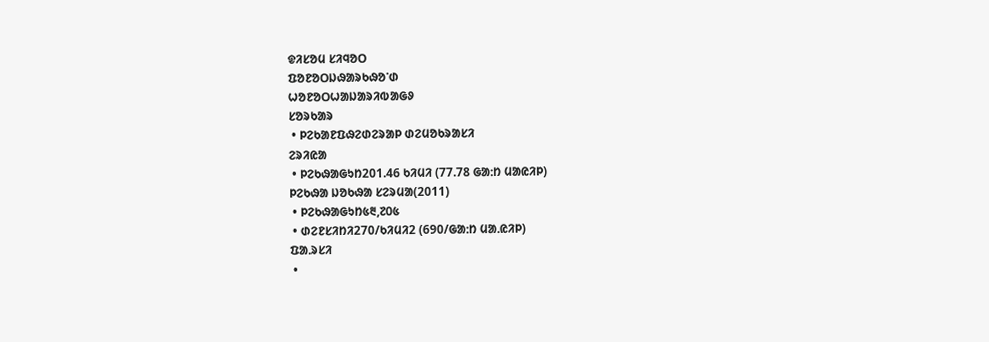ᱫᱤᱥᱚᱢ ᱥᱤᱧᱚᱛ
ᱯᱚᱱᱚᱛᱡᱷᱟᱨᱠᱷᱚᱸᱰ
ᱦᱚᱱᱚᱛᱦᱟᱡᱟᱨᱤᱵᱟᱜᱽ
ᱥᱚᱨᱠᱟᱨ
 • ᱞᱮᱠᱟᱱᱯᱷᱮᱰᱮᱨᱟᱞ ᱰᱮᱢᱚᱠᱨᱟᱥᱤ
ᱮᱨᱤᱭᱟ
 • ᱞᱮᱠᱷᱟᱜᱩᱴ201.46 ᱠᱤᱢᱤ (77.78 ᱜᱟᱺᱴ ᱢᱟᱭᱤᱞ)
ᱞᱮᱠᱷᱟ ᱡᱚᱠᱷᱟ ᱥᱮᱨᱢᱟ(2011)
 • ᱞᱮᱠᱷᱟᱜᱩᱴ᱕᱓,᱗᱐᱕
 • ᱰᱮᱱᱥᱤᱴᱤ270/ᱠᱤᱢᱤ2 (690/ᱜᱟᱺᱴ ᱢᱟᱹᱭᱤᱞ)
ᱯᱟᱹᱨᱥᱤ
 •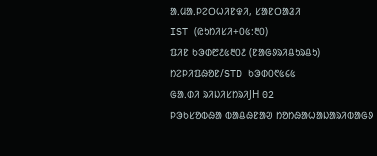ᱟᱹᱢᱟᱹᱞᱮᱛᱦᱤᱱᱫᱤ, ᱥᱟᱱᱛᱟᱲᱤ
IST (ᱭᱩᱴᱤᱥᱤ+᱐᱕:᱓᱐)
ᱯᱤᱱ ᱠᱳᱰ᱘᱒᱕᱓᱐᱒ (ᱱᱟᱜᱽᱨᱤᱪᱩᱨᱪᱩ)
ᱴᱮᱞᱤᱯᱷᱚᱱ/STD ᱠᱳᱰ᱐᱖᱕᱔᱕
ᱜᱟᱹᱰᱤ ᱨᱤᱡᱤᱥᱴᱨᱤJH 02
ᱞᱳᱠᱥᱚᱵᱷᱟ ᱵᱟᱪᱷᱱᱟᱣ ᱴᱚᱴᱷᱟᱦᱟᱡᱟᱨᱤᱵᱟᱜᱽ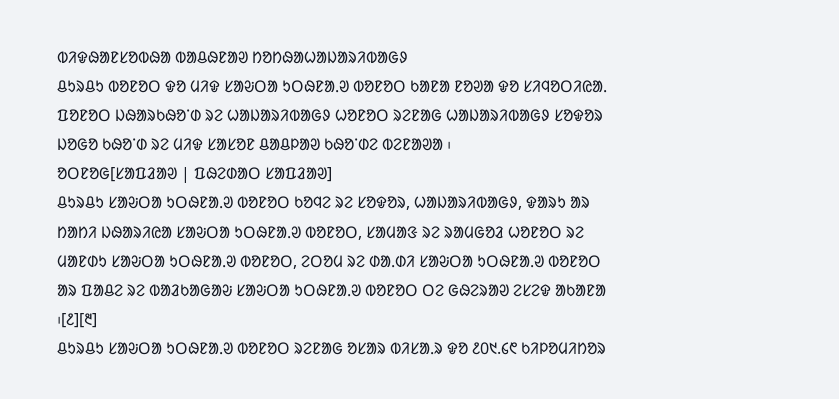ᱵᱤᱫᱷᱟᱱᱥᱚᱵᱷᱟ ᱵᱟᱪᱷᱱᱟᱣ ᱴᱚᱴᱷᱟᱦᱟᱡᱟᱨᱤᱵᱟᱜᱽ
ᱪᱩᱨᱪᱩ ᱵᱚᱱᱚᱛ ᱫᱚ ᱢᱤᱫ ᱥᱟᱶᱛᱟ ᱩᱛᱷᱱᱟᱹᱣ ᱵᱚᱱᱚᱛ ᱠᱟᱱᱟ ᱱᱚᱣᱟ ᱫᱚ ᱥᱤᱧᱚᱛᱤᱭᱟᱹ ᱯᱚᱱᱚᱛ ᱡᱷᱟᱨᱠᱷᱚᱸᱰ ᱨᱮ ᱦᱟᱡᱟᱨᱤᱵᱟᱜᱽ ᱦᱚᱱᱚᱛ ᱨᱮᱱᱟᱜ ᱦᱟᱡᱟᱨᱤᱵᱟᱜᱽ ᱥᱚᱫᱚᱨ ᱡᱚᱜᱚ ᱠᱷᱚᱸᱰ ᱨᱮ ᱢᱤᱫ ᱥᱟᱥᱚᱱ ᱪᱟᱪᱞᱟᱣ ᱠᱷᱚᱸᱰᱮ ᱵᱮᱱᱟᱣᱟ ᱾
ᱚᱛᱱᱚᱜ[ᱥᱟᱯᱲᱟᱣ | ᱯᱷᱮᱰᱟᱛ ᱥᱟᱯᱲᱟᱣ]
ᱪᱩᱨᱪᱩ ᱥᱟᱶᱛᱟ ᱩᱛᱷᱱᱟᱹᱣ ᱵᱚᱱᱚᱛ ᱠᱚᱧᱮ ᱨᱮ ᱥᱚᱫᱚᱨ, ᱦᱟᱡᱟᱨᱤᱵᱟᱜᱽ, ᱫᱟᱨᱩ ᱟᱨ ᱴᱟᱴᱤ ᱡᱷᱟᱨᱤᱭᱟ ᱥᱟᱶᱛᱟ ᱩᱛᱷᱱᱟᱹᱣ ᱵᱚᱱᱚᱛ, ᱥᱟᱢᱟᱝ ᱨᱮ ᱨᱟᱢᱜᱚᱲ ᱦᱚᱱᱚᱛ ᱨᱮ ᱢᱟᱱᱰᱩ ᱥᱟᱶᱛᱟ ᱩᱛᱷᱱᱟᱹᱣ ᱵᱚᱱᱚᱛ, ᱮᱛᱚᱢ ᱨᱮ ᱰᱟᱹᱰᱤ ᱥᱟᱶᱛᱟ ᱩᱛᱷᱱᱟᱹᱣ ᱵᱚᱱᱚᱛ ᱟᱨ ᱯᱟᱪᱮ ᱨᱮ ᱵᱟᱲᱠᱟᱜᱟᱶ ᱥᱟᱶᱛᱟ ᱩᱛᱷᱱᱟᱹᱣ ᱵᱚᱱᱚᱛ ᱛᱮ ᱜᱷᱮᱨᱟᱣ ᱮᱥᱮᱫ ᱟᱠᱟᱱᱟ ᱾[᱒][᱓]
ᱪᱩᱨᱪᱩ ᱥᱟᱶᱛᱟ ᱩᱛᱷᱱᱟᱹᱣ ᱵᱚᱱᱚᱛ ᱨᱮᱱᱟᱜ ᱚᱥᱟᱨ ᱵᱤᱥᱟᱹᱨ ᱫᱚ ᱒᱐᱑.᱔᱖ ᱠᱤᱞᱚᱢᱤᱴᱚᱨ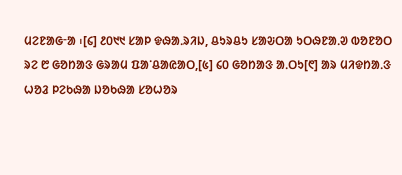ᱢᱮᱱᱟᱜᱼᱟ ᱾[᱔] ᱒᱐᱑᱑ ᱥᱟᱞ ᱫᱷᱟᱹᱨᱤᱡ, ᱪᱩᱨᱪᱩ ᱥᱟᱶᱛᱟ ᱩᱛᱷᱱᱟᱹᱣ ᱵᱚᱱᱚᱛ ᱨᱮ ᱘ ᱜᱚᱴᱟᱝ ᱜᱨᱟᱢ ᱯᱟᱸᱪᱟᱭᱟᱛ,[᱕] ᱔᱐ ᱜᱚᱴᱟᱝ ᱟᱹᱛᱩ[᱖] ᱟᱨ ᱢᱤᱫᱴᱟᱹᱝ ᱦᱚᱲ ᱞᱮᱠᱷᱟ ᱡᱚᱠᱷᱟ ᱥᱚᱦᱚᱨ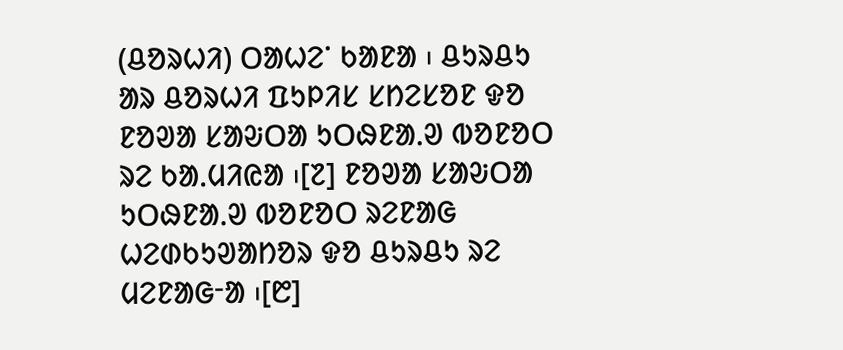(ᱪᱚᱨᱦᱤ) ᱛᱟᱦᱮᱸ ᱠᱟᱱᱟ ᱾ ᱪᱩᱨᱪᱩ ᱟᱨ ᱪᱚᱨᱦᱤ ᱯᱩᱞᱤᱥ ᱥᱴᱮᱥᱚᱱ ᱫᱚ ᱱᱚᱣᱟ ᱥᱟᱶᱛᱟ ᱩᱛᱷᱱᱟᱹᱣ ᱵᱚᱱᱚᱛ ᱨᱮ ᱠᱟᱹᱢᱤᱭᱟ ᱾[᱗] ᱱᱚᱣᱟ ᱥᱟᱶᱛᱟ ᱩᱛᱷᱱᱟᱹᱣ ᱵᱚᱱᱚᱛ ᱨᱮᱱᱟᱜ ᱦᱮᱰᱠᱩᱣᱟᱴᱚᱨ ᱫᱚ ᱪᱩᱨᱪᱩ ᱨᱮ ᱢᱮᱱᱟᱜᱼᱟ ᱾[᱘]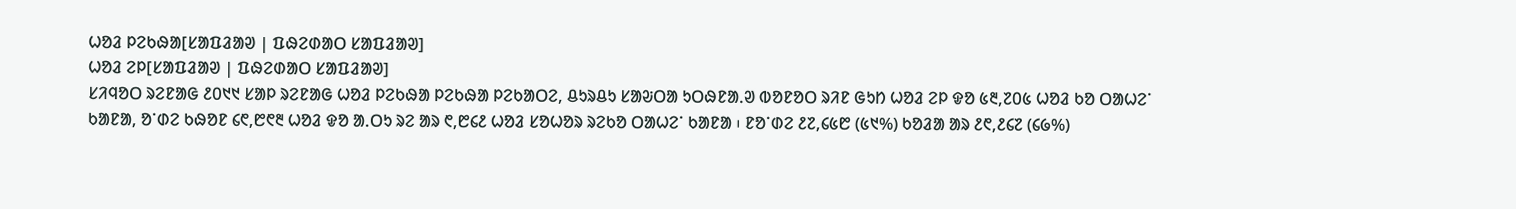ᱦᱚᱲ ᱞᱮᱠᱷᱟ[ᱥᱟᱯᱲᱟᱣ | ᱯᱷᱮᱰᱟᱛ ᱥᱟᱯᱲᱟᱣ]
ᱦᱚᱲ ᱮᱞ[ᱥᱟᱯᱲᱟᱣ | ᱯᱷᱮᱰᱟᱛ ᱥᱟᱯᱲᱟᱣ]
ᱥᱤᱧᱚᱛ ᱨᱮᱱᱟᱜ ᱒᱐᱑᱑ ᱥᱟᱞ ᱨᱮᱱᱟᱜ ᱦᱚᱲ ᱞᱮᱠᱷᱟ ᱞᱮᱠᱷᱟ ᱞᱮᱠᱟᱛᱮ, ᱪᱩᱨᱪᱩ ᱥᱟᱶᱛᱟ ᱩᱛᱷᱱᱟᱹᱣ ᱵᱚᱱᱚᱛ ᱨᱤᱱ ᱜᱩᱴ ᱦᱚᱲ ᱮᱞ ᱫᱚ ᱕᱓,᱗᱐᱕ ᱦᱚᱲ ᱠᱚ ᱛᱟᱦᱮᱸ ᱠᱟᱱᱟ, ᱚᱸᱰᱮ ᱠᱷᱚᱱ ᱔᱖,᱘᱖᱓ ᱦᱚᱲ ᱫᱚ ᱟᱹᱛᱩ ᱨᱮ ᱟᱨ ᱖,᱘᱔᱒ ᱦᱚᱲ ᱥᱚᱦᱚᱨ ᱨᱮᱠᱚ ᱛᱟᱦᱮᱸ ᱠᱟᱱᱟ ᱾ ᱱᱚᱸᱰᱮ ᱒᱗,᱔᱕᱘ (᱕᱑%) ᱠᱚᱲᱟ ᱟᱨ ᱒᱖,᱒᱔᱗ (᱔᱙%)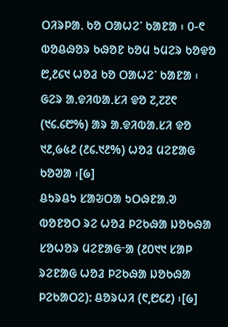ᱛᱤᱨᱞᱟᱹ ᱠᱚ ᱛᱟᱦᱮᱸ ᱠᱟᱱᱟ ᱾ ᱐-᱖ ᱵᱚᱪᱷᱚᱨ ᱠᱷᱚᱱ ᱠᱚᱢ ᱩᱢᱮᱨ ᱠᱚᱫᱚ ᱘,᱒᱔᱑ ᱦᱚᱲ ᱠᱚ ᱛᱟᱦᱮᱸ ᱠᱟᱱᱟ ᱾ ᱜᱮᱨ ᱟᱹᱫᱤᱵᱟᱹᱥᱤ ᱫᱚ ᱗,᱗᱗᱖ (᱑᱔.᱔᱘%) ᱟᱨ ᱟᱹᱫᱤᱵᱟᱹᱥᱤ ᱫᱚ ᱑᱒,᱙᱕᱒ (᱒᱔.᱑᱒%) ᱦᱚᱲ ᱢᱮᱱᱟᱜ ᱠᱚᱣᱟ ᱾[᱙]
ᱪᱩᱨᱪᱩ ᱥᱟᱶᱛᱟ ᱩᱛᱷᱱᱟᱹᱣ ᱵᱚᱱᱚᱛ ᱨᱮ ᱦᱚᱲ ᱞᱮᱠᱷᱟ ᱡᱚᱠᱷᱟ ᱥᱚᱦᱚᱨ ᱢᱮᱱᱟᱜᱼᱟ (᱒᱐᱑᱑ ᱥᱟᱞ ᱨᱮᱱᱟᱜ ᱦᱚᱲ ᱞᱮᱠᱷᱟ ᱡᱚᱠᱷᱟ ᱞᱮᱠᱟᱛᱮ): ᱪᱚᱨᱦᱤ (᱖,᱘᱔᱒) ᱾[᱙]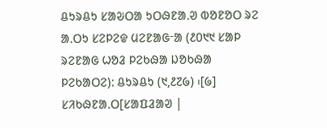ᱪᱩᱨᱪᱩ ᱥᱟᱶᱛᱟ ᱩᱛᱷᱱᱟᱹᱣ ᱵᱚᱱᱚᱛ ᱨᱮ ᱟᱹᱛᱩ ᱥᱮᱞᱮᱫ ᱢᱮᱱᱟᱜᱼᱟ (᱒᱐᱑᱑ ᱥᱟᱞ ᱨᱮᱱᱟᱜ ᱦᱚᱲ ᱞᱮᱠᱷᱟ ᱡᱚᱠᱷᱟ ᱞᱮᱠᱟᱛᱮ): ᱪᱩᱨᱪᱩ (᱑,᱒᱗᱙) ᱾[᱙]
ᱥᱤᱠᱷᱱᱟᱹᱛ[ᱥᱟᱯᱲᱟᱣ |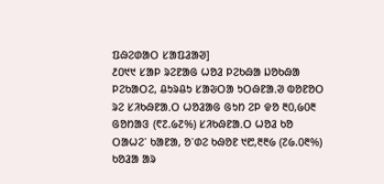ᱯᱷᱮᱰᱟᱛ ᱥᱟᱯᱲᱟᱣ]
᱒᱐᱑᱑ ᱥᱟᱞ ᱨᱮᱱᱟᱜ ᱦᱚᱲ ᱞᱮᱠᱷᱟ ᱡᱚᱠᱷᱟ ᱞᱮᱠᱟᱛᱮ, ᱪᱩᱨᱪᱩ ᱥᱟᱶᱛᱟ ᱩᱛᱷᱱᱟᱹᱣ ᱵᱚᱱᱚᱛ ᱨᱮ ᱥᱤᱠᱷᱱᱟᱹᱛ ᱦᱚᱲᱟᱜ ᱜᱩᱴ ᱮᱞ ᱫᱚ ᱓᱐,᱙᱐᱓ ᱜᱚᱴᱟᱝ (᱖᱗.᱙᱗%) ᱥᱤᱠᱷᱱᱟᱹᱛ ᱦᱚᱲ ᱠᱚ ᱛᱟᱦᱮᱸ ᱠᱟᱱᱟ, ᱚᱸᱰᱮ ᱠᱷᱚᱱ ᱑᱘,᱓᱓᱙ (᱗᱙.᱐᱓%) ᱠᱚᱲᱟ ᱟᱨ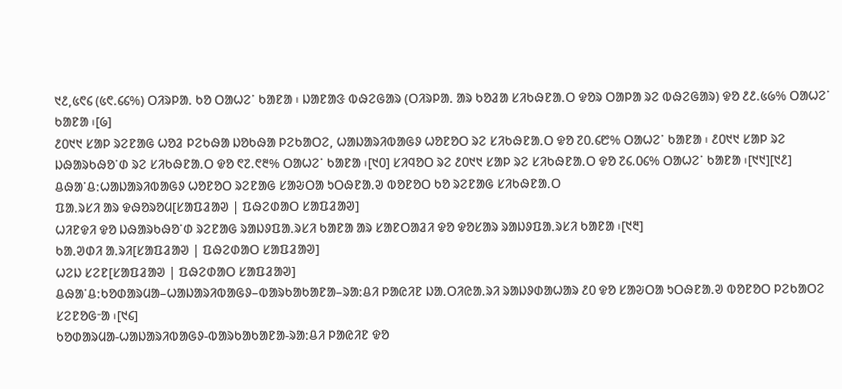᱑᱒,᱕᱖᱔ (᱕᱖.᱔᱔%) ᱛᱤᱨᱞᱟᱹ ᱠᱚ ᱛᱟᱦᱮᱸ ᱠᱟᱱᱟ ᱾ ᱡᱟᱱᱟᱝ ᱵᱷᱮᱜᱟᱨ (ᱛᱤᱨᱞᱟᱹ ᱟᱨ ᱠᱚᱲᱟ ᱥᱤᱠᱷᱱᱟᱹᱛ ᱫᱚᱨ ᱛᱟᱞᱟ ᱨᱮ ᱵᱷᱮᱜᱟᱨ) ᱫᱚ ᱒᱒.᱕᱙% ᱛᱟᱦᱮᱸ ᱠᱟᱱᱟ ᱾[᱙]
᱒᱐᱑᱑ ᱥᱟᱞ ᱨᱮᱱᱟᱜ ᱦᱚᱲ ᱞᱮᱠᱷᱟ ᱡᱚᱠᱷᱟ ᱞᱮᱠᱟᱛᱮ, ᱦᱟᱡᱟᱨᱤᱵᱟᱜᱽ ᱦᱚᱱᱚᱛ ᱨᱮ ᱥᱤᱠᱷᱱᱟᱹᱛ ᱫᱚ ᱗᱐.᱔᱘% ᱛᱟᱦᱮᱸ ᱠᱟᱱᱟ ᱾ ᱒᱐᱑᱑ ᱥᱟᱞ ᱨᱮ ᱡᱷᱟᱨᱠᱷᱚᱸᱰ ᱨᱮ ᱥᱤᱠᱷᱱᱟᱹᱛ ᱫᱚ ᱖᱗.᱖᱓% ᱛᱟᱦᱮᱸ ᱠᱟᱱᱟ ᱾[᱑᱐] ᱥᱤᱧᱚᱛ ᱨᱮ ᱒᱐᱑᱑ ᱥᱟᱞ ᱨᱮ ᱥᱤᱠᱷᱱᱟᱹᱛ ᱫᱚ ᱗᱔.᱐᱔% ᱛᱟᱦᱮᱸ ᱠᱟᱱᱟ ᱾[᱑᱑][᱑᱒]
ᱪᱷᱟᱸᱪ:ᱦᱟᱡᱟᱨᱤᱵᱟᱜᱽ ᱦᱚᱱᱚᱛ ᱨᱮᱱᱟᱜ ᱥᱟᱶᱛᱟ ᱩᱛᱷᱱᱟᱹᱣ ᱵᱚᱱᱚᱛ ᱠᱚ ᱨᱮᱱᱟᱜ ᱥᱤᱠᱷᱱᱟᱹᱛ
ᱯᱟᱹᱨᱥᱤ ᱟᱨ ᱫᱷᱚᱨᱚᱢ[ᱥᱟᱯᱲᱟᱣ | ᱯᱷᱮᱰᱟᱛ ᱥᱟᱯᱲᱟᱣ]
ᱦᱤᱱᱫᱤ ᱫᱚ ᱡᱷᱟᱨᱠᱷᱚᱸᱰ ᱨᱮᱱᱟᱜ ᱨᱟᱡᱽᱯᱟᱹᱨᱥᱤ ᱠᱟᱱᱟ ᱟᱨ ᱥᱟᱱᱛᱟᱲᱤ ᱫᱚ ᱫᱚᱥᱟᱨ ᱨᱟᱡᱽᱯᱟᱹᱨᱥᱤ ᱠᱟᱱᱟ ᱾[᱑᱓]
ᱠᱟᱹᱣᱰᱤ ᱟᱹᱨᱤ[ᱥᱟᱯᱲᱟᱣ | ᱯᱷᱮᱰᱟᱛ ᱥᱟᱯᱲᱟᱣ]
ᱦᱮᱡ ᱥᱮᱱ[ᱥᱟᱯᱲᱟᱣ | ᱯᱷᱮᱰᱟᱛ ᱥᱟᱯᱲᱟᱣ]
ᱪᱷᱟᱸᱪ:ᱠᱚᱰᱟᱨᱢᱟ–ᱦᱟᱡᱟᱨᱤᱵᱟᱜᱽ–ᱵᱟᱨᱠᱟᱠᱟᱱᱟ–ᱨᱟᱺᱪᱤ ᱞᱟᱭᱤᱱ ᱡᱟᱹᱛᱤᱭᱟᱹᱨᱤ ᱨᱟᱡᱽᱰᱟᱦᱟᱨ ᱒᱐ ᱫᱚ ᱥᱟᱶᱛᱟ ᱩᱛᱷᱱᱟᱹᱣ ᱵᱚᱱᱚᱛ ᱞᱮᱠᱟᱛᱮ ᱥᱮᱱᱚᱜᱼᱟ ᱾[᱑᱔]
ᱠᱚᱰᱟᱨᱢᱟ-ᱦᱟᱡᱟᱨᱤᱵᱟᱜᱽ-ᱵᱟᱨᱠᱟᱠᱟᱱᱟ-ᱨᱟᱺᱪᱤ ᱞᱟᱭᱤᱱ ᱫᱚ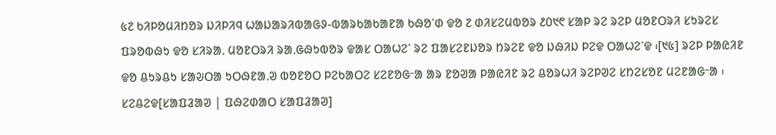᱕᱗ ᱠᱤᱞᱚᱢᱤᱴᱚᱨ ᱡᱤᱞᱤᱧ ᱦᱟᱡᱟᱨᱤᱵᱟᱜᱽ-ᱵᱟᱨᱠᱟᱠᱟᱱᱟ ᱠᱷᱚᱸᱰ ᱫᱚ ᱗ ᱰᱤᱥᱮᱢᱵᱚᱨ ᱒᱐᱑᱖ ᱥᱟᱞ ᱨᱮ ᱨᱮᱞ ᱢᱚᱱᱛᱨᱤ ᱥᱩᱨᱮᱥ ᱯᱨᱚᱵᱷᱩ ᱫᱚ ᱥᱤᱨᱟᱹ ᱢᱚᱱᱛᱨᱤ ᱨᱟᱹᱜᱷᱩᱵᱚᱨ ᱫᱟᱥ ᱛᱟᱦᱮᱸ ᱨᱮ ᱯᱟᱥᱮᱱᱡᱚᱨ ᱴᱨᱮᱱ ᱫᱚ ᱡᱷᱤᱡ ᱞᱮᱫ ᱛᱟᱦᱮᱸᱫ ᱾[᱑᱕] ᱨᱮᱞ ᱞᱟᱭᱤᱱ ᱫᱚ ᱪᱩᱨᱪᱩ ᱥᱟᱶᱛᱟ ᱩᱛᱷᱱᱟᱹᱣ ᱵᱚᱱᱚᱛ ᱞᱮᱠᱟᱛᱮ ᱥᱮᱱᱚᱜᱼᱟ ᱟᱨ ᱱᱚᱣᱟ ᱞᱟᱭᱤᱱ ᱨᱮ ᱪᱚᱨᱦᱤ ᱨᱮᱞᱣᱮ ᱥᱴᱮᱥᱚᱱ ᱢᱮᱱᱟᱜᱼᱟ ᱾
ᱥᱮᱪᱮᱫ[ᱥᱟᱯᱲᱟᱣ | ᱯᱷᱮᱰᱟᱛ ᱥᱟᱯᱲᱟᱣ]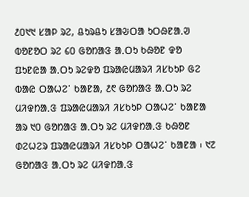᱒᱐᱑᱑ ᱥᱟᱞ ᱨᱮ, ᱪᱩᱨᱪᱩ ᱥᱟᱶᱛᱟ ᱩᱛᱷᱱᱟᱹᱣ ᱵᱚᱱᱚᱛ ᱨᱮ ᱔᱐ ᱜᱚᱴᱟᱝ ᱟᱹᱛᱩ ᱠᱷᱚᱱ ᱫᱚ ᱯᱩᱱᱭᱟ ᱟᱹᱛᱩ ᱨᱮᱫᱚ ᱯᱨᱟᱭᱢᱟᱨᱤ ᱤᱥᱠᱩᱞ ᱜᱮ ᱵᱟᱭ ᱛᱟᱦᱮᱸ ᱠᱟᱱᱟ, ᱒᱖ ᱜᱚᱴᱟᱝ ᱟᱹᱛᱩ ᱨᱮ ᱢᱤᱫᱴᱟᱹᱝ ᱯᱨᱟᱭᱢᱟᱨᱤ ᱤᱥᱠᱩᱞ ᱛᱟᱦᱮᱸ ᱠᱟᱱᱟ ᱟᱨ ᱑᱐ ᱜᱚᱴᱟᱝ ᱟᱹᱛᱩ ᱨᱮ ᱢᱤᱫᱴᱟᱹᱝ ᱠᱷᱚᱱ ᱰᱮᱦᱮᱨ ᱯᱨᱟᱭᱢᱟᱨᱤ ᱤᱥᱠᱩᱞ ᱛᱟᱦᱮᱸ ᱠᱟᱱᱟ ᱾ ᱑᱗ ᱜᱚᱴᱟᱝ ᱟᱹᱛᱩ ᱨᱮ ᱢᱤᱫᱴᱟᱹᱝ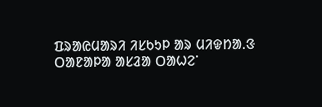ᱯᱨᱟᱭᱢᱟᱨᱤ ᱤᱥᱠᱩᱞ ᱟᱨ ᱢᱤᱫᱴᱟᱹᱝ ᱛᱟᱱᱟᱞᱟ ᱟᱥᱲᱟ ᱛᱟᱦᱮᱸ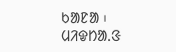ᱠᱟᱱᱟ ᱾ ᱢᱤᱫᱴᱟᱹᱝ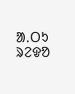ᱟᱹᱛᱩ ᱨᱮᱫᱚ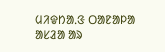ᱢᱤᱫᱴᱟᱹᱝ ᱛᱟᱱᱟᱞᱟ ᱟᱥᱲᱟ ᱟᱨ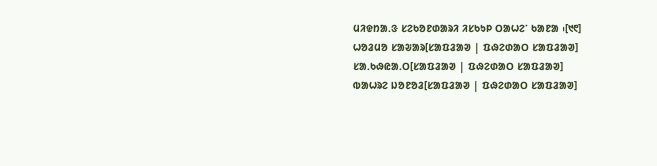ᱢᱤᱫᱴᱟᱹᱝ ᱥᱮᱠᱚᱱᱰᱟᱨᱤ ᱤᱥᱠᱩᱞ ᱛᱟᱦᱮᱸ ᱠᱟᱱᱟ ᱾[᱑᱖]
ᱦᱚᱲᱢᱚ ᱥᱟᱶᱟᱨ[ᱥᱟᱯᱲᱟᱣ | ᱯᱷᱮᱰᱟᱛ ᱥᱟᱯᱲᱟᱣ]
ᱥᱟᱹᱠᱷᱭᱟᱹᱛ[ᱥᱟᱯᱲᱟᱣ | ᱯᱷᱮᱰᱟᱛ ᱥᱟᱯᱲᱟᱣ]
ᱵᱟᱦᱨᱮ ᱡᱚᱱᱚᱲ[ᱥᱟᱯᱲᱟᱣ | ᱯᱷᱮᱰᱟᱛ ᱥᱟᱯᱲᱟᱣ]